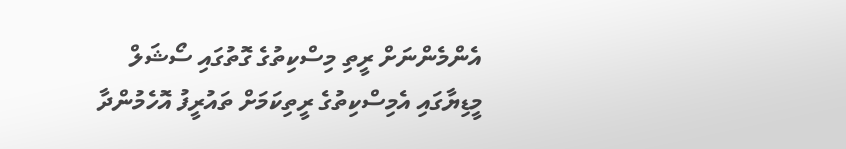އެންމެންނަށް ރީތި މިސްކިތުގެ ގޮތުގައި ސޯޝަލް މީޑިޔާގައި އެމިސްކިތުގެ ރީތިކަމަށް ތައުރީފު އޮހެމުންދާ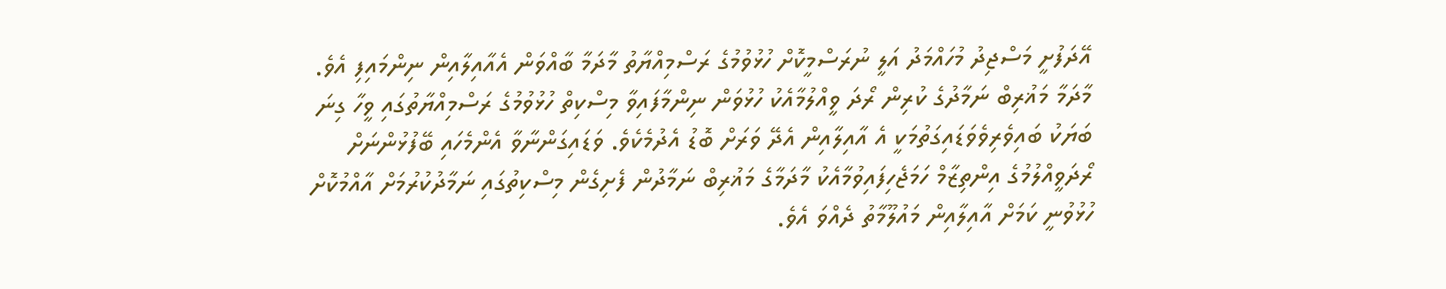އޭދަފުށީ މަސްޖިދު މުހައްމަދު އަލީ ނުރަސްމީކޮށް ހުޅުވުމުގެ ރަސްމިއްޔާތު މާދަމާ ބާއްވަން އެއާއިލާއިން ނިންމައިފި އެވެ.
މާދަމާ މަޣުރިބް ނަމާދުގެ ކުރިން ރޯދަ ވީއްލުމާއެކު ހުޅުވަން ނިންމާފައިވާ މިސްކިތް ހުޅުވުމުގެ ރަސްމިއްޔާތުގައި ވީހާ ގިނަ ބަޔަކު ބައިވެރިވެވަޑައިގަތުމަކީ އެ އާއިލާއިން އެދޭ ވަރަށް ބޮޑު އެދުމެކެވެ. ވަޑައިގަންނާވާ އެންމެހައި ބޭފުޅުންނަށް ރޯދަވީއްލުމުގެ އިންތިޒާމް ހަމަޖެހިފައިވުމާއެކު މާދަމާގެ މަޣުރިބް ނަމާދުން ފެށިގެން މިސްކިތުގައި ނަމާދުކުރުމަށް އާއްމުކޮށް ހުޅުވުނީ ކަމަށް އާއިލާއިން މައުލޫމާތު ދެއްވަ އެވެ.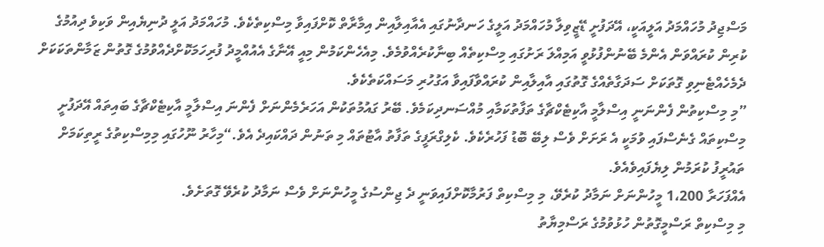މަސްޖިދު މުހައްމަދު އަލީއަކީ، އޭދަފުށީ ޑޭޒީވިލާ މުހައްމަދު އަލީގެ ހަނދާނުގައި އެއާއިލާއިން އިމާރާތް ކޮށްފައިވާ މިސްކިތެކެވެ. މުހައްމަދު އަލީ ދުނިޔެއިން ވަކިވެ ދިއުމުގެ ކުރިން ކުރައްވަން އެންމެ ބޭނުންފުޅުވީ އަމިއްލަ ރަށުގައި މިސްކިތެއް ބިނާކުރެއްވުމެވެ. މިއެހެންކަމުން މިއީ އޭނާގެ އެއުއްމީދު ފުރިހަމަކޮށްދެއްވުމުގެ ގޮތުން ޒަމާންތަކަކަށް ދެމެހެއްޓެނިވި ގޮތަކަށް ސަދަގާތެއްގެ ގޮތުގައި އާއިލާއިން ކުރައްވާފައިވާ އަގުހުރި މަސައްކަތެކެވެ.
”މި މިސްކިތުން ފެންނަނީ އިސްލާމީ އާކިޓެކްޗާގެ ތަފާތުކަމާއި މުއްސަނދިކަމެވެ. ބޭރު ގައުމުތަކުން އަހަރެމެންނަށް ފެންނަ އިސްލާމީ އާކިޓެކްޗާގެ ބައިތައް އޭދަފުށީ މިސްކިތައް ގެނެސްފައި ވުމަކީ އެ ރަށަށް ވެސް ލިބޭ ބޮޑު ފަހުރެކެވެ. ކެލިގްރަފީގެ ތަފާތު އާޓުތައް މި ތަނުން ދައްކައިދެ އެވެ.“މިހާރު ނޫހުގައި މިމިސްކިތުގެ ރީތިކަމަށް ތައުރީފު ކުރަމުން ލިޔެފައިވެއެވެ.
އެއްފަހަރާ 1،200 މީހުންނަށް ނަމާދު ކުރެވޭ، މި މިސްކިތް ފަރުމާކޮށްފައިވަނީ ދެ ޖިންސުގެ މީހުންނަށް ވެސް ނަމާދު ކުރެވޭ ގޮތަށެވެ.
މި މިސްކިތް ރަސްމީގޮތުން ހުޅުވުމުގެ ރަސްމިޔާތު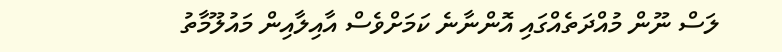ލަސް ނޫން މުއްދަތެއްގައި އޮންނާނެ ކަމަށްވެސް އާއިލާއިން މައުލޫމާތު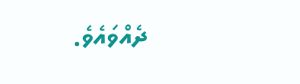ދެއްވައެވެ.